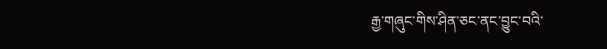རྒྱ་གཞུང་གིས་ཤིན་ཅང་ནང་བྱུང་བའི་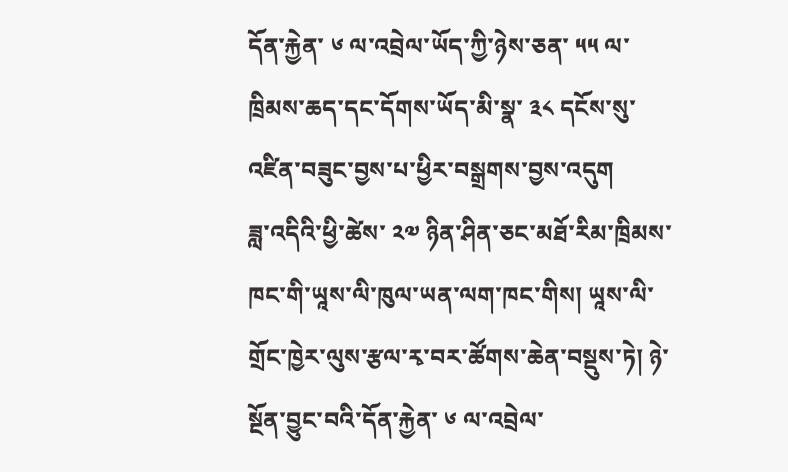དོན་རྐྱེན་ ༦ ལ་འབྲེལ་ཡོད་ཀྱི་ཉེས་ཅན་ ༥༥ ལ་ཁྲིམས་ཆད་དང་དོགས་ཡོད་མི་སྣ་ ༣༨ དངོས་སུ་འཛིན་བཟུང་བྱས་པ་ཕྱིར་བསྒྲགས་བྱས་འདུག
ཟླ་འདིའི་ཕྱི་ཚེས་ ༢༧ ཉིན་ཤིན་ཅང་མཐོ་རིམ་ཁྲིམས་ཁང་གི་ཡཱས་ལི་ཁུལ་ཡན་ལག་ཁང་གིས། ཡཱས་ལི་གྲོང་ཁྱེར་ལུས་རྩལ་རྭ་བར་ཚོགས་ཆེན་བསྡུས་ཏེ། ཉེ་སྔོན་བྱུང་བའི་དོན་རྐྱེན་ ༦ ལ་འབྲེལ་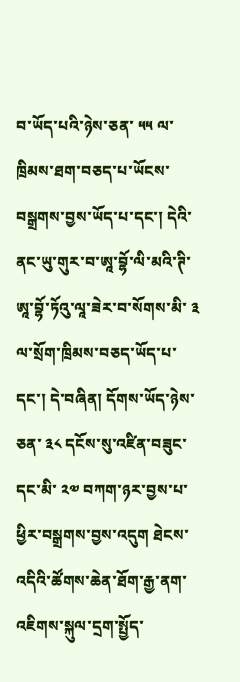བ་ཡོད་པའི་ཉེས་ཅན་ ༥༥ ལ་ཁྲིམས་ཐག་བཅད་པ་ཡོངས་བསྒྲགས་བྱས་ཡོད་པ་དང་། དེའི་ནང་ཡུ་གུར་བ་ཨཱ་བྷོ་ལི་མའི་ཊི་ཨཱ་བྷོ་ཏོའུ་ལཱ་ཟེར་བ་སོགས་མི་ ༣ ལ་སྲོག་ཁྲིམས་བཅད་ཡོད་པ་དང་། དེ་བཞིན། དོགས་ཡོད་ཉེས་ཅན་ ༣༨ དངོས་སུ་འཛིན་བཟུང་དང་མི་ ༢༧ བཀག་ཉར་བྱས་པ་ཕྱིར་བསྒྲགས་བྱས་འདུག ཐེངས་འདིའི་ཚོགས་ཆེན་ཐོག་རྒྱ་ནག་འཇིགས་སྐུལ་དྲག་སྤྱོད་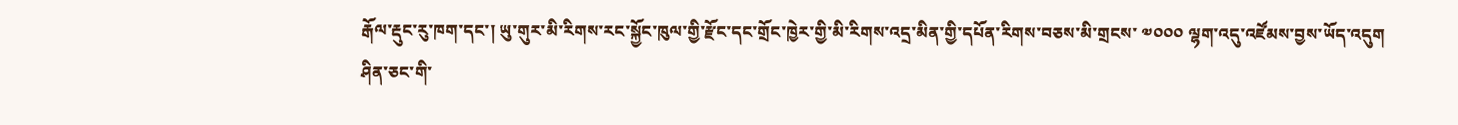རྒོལ་རྡུང་རུ་ཁག་དང་། ཡུ་གུར་མི་རིགས་རང་སྐྱོང་ཁུལ་གྱི་རྫོང་དང་གྲོང་ཁྱེར་གྱི་མི་རིགས་འདྲ་མིན་གྱི་དཔོན་རིགས་བཅས་མི་གྲངས་ ༧༠༠༠ ལྷག་འདུ་འཛོམས་བྱས་ཡོད་འདུག
ཤིན་ཅང་གི་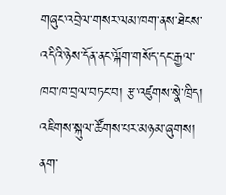གཞུང་འབྲེལ་གསར་ལམ་ཁག་ནས་ཐེངས་འདིའི་ཉེས་དོན་ནང་ལྐོག་གསོད་དང་རྒྱལ་ཁབ་ཁ་བྲལ་བཏང་བ། རྩ་འཛུགས་སྣེ་ཁྲིད། འཇིགས་སྐུལ་ཚོགས་པར་མཉམ་ཞུགས། ནག་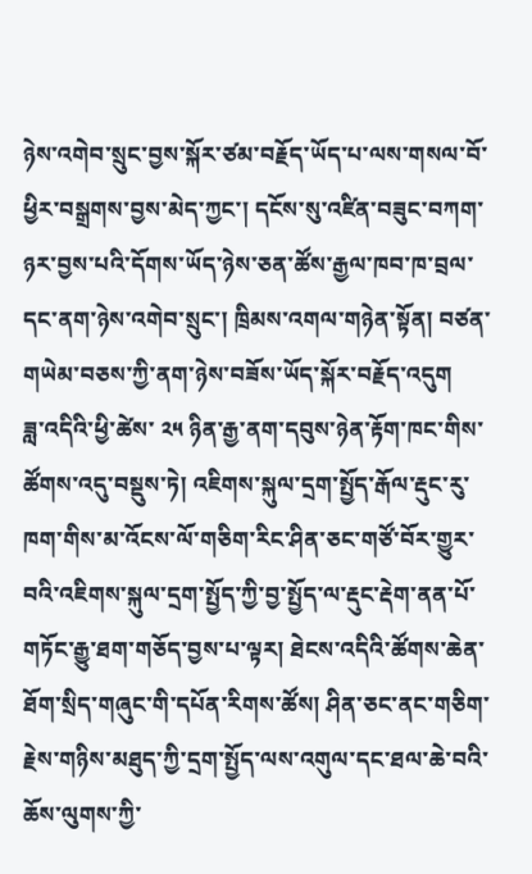ཉེས་འགེབ་སྲུང་བྱས་སྐོར་ཙམ་བརྗོད་ཡོད་པ་ལས་གསལ་བོ་ཕྱིར་བསྒྲགས་བྱས་མེད་ཀྱང་། དངོས་སུ་འཛིན་བཟུང་བཀག་ཉར་བྱས་པའི་དོགས་ཡོད་ཉེས་ཅན་ཚོས་རྒྱལ་ཁབ་ཁ་བྲལ་དང་ནག་ཉེས་འགེབ་སྲུང་། ཁྲིམས་འགལ་གཉེན་སྟོན། བཙན་གཡེམ་བཅས་ཀྱི་ནག་ཉེས་བཟོས་ཡོད་སྐོར་བརྗོད་འདུག
ཟླ་འདིའི་ཕྱི་ཚེས་ ༢༥ ཉིན་རྒྱ་ནག་དབུས་ཉེན་རྟོག་ཁང་གིས་ཚོགས་འདུ་བསྡུས་ཏེ། འཇིགས་སྐུལ་དྲག་སྤྱོད་རྒོལ་རྡུང་རུ་ཁག་གིས་མ་འོངས་ལོ་གཅིག་རིང་ཤིན་ཅང་གཙོ་བོར་གྱུར་བའི་འཇིགས་སྐུལ་དྲག་སྤྱོད་ཀྱི་བྱ་སྤྱོད་ལ་རྡུང་རྡེག་ནན་པོ་གཏོང་རྒྱུ་ཐག་གཅོད་བྱས་པ་ལྟར། ཐེངས་འདིའི་ཚོགས་ཆེན་ཐོག་སྲིད་གཞུང་གི་དཔོན་རིགས་ཚོས། ཤིན་ཅང་ནང་གཅིག་རྗེས་གཉིས་མཐུད་ཀྱི་དྲག་སྤྱོད་ལས་འགུལ་དང་ཐལ་ཆེ་བའི་ཆོས་ལུགས་ཀྱི་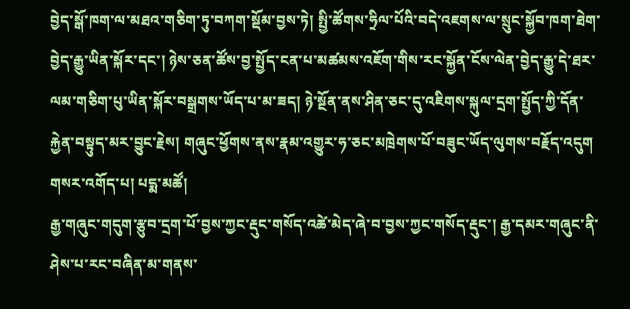བྱེད་སྒོ་ཁག་ལ་མཐའ་གཅིག་ཏུ་བཀག་སྡོམ་བྱས་ཏེ། སྤྱི་ཚོགས་ཧྲིལ་པོའི་བདེ་འཇགས་ལ་སྲུང་སྐྱོབ་ཁག་ཐེག་བྱེད་རྒྱུ་ཡིན་སྐོར་དང་། ཉེས་ཅན་ཚོས་བྱ་སྤྱོད་ངན་པ་མཚམས་འཇོག་གིས་རང་སྐྱོན་ངོས་ལེན་བྱེད་རྒྱུ་དེ་ཐར་ལམ་གཅིག་པུ་ཡིན་སྐོར་བསྒྲགས་ཡོད་པ་མ་ཟད། ཉེ་སྔོན་ནས་ཤིན་ཅང་དུ་འཇིགས་སྐུལ་དྲག་སྤྱོད་ཀྱི་དོན་རྐྱེན་བསྟུད་མར་བྱུང་རྗེས། གཞུང་ཕྱོགས་ནས་རྣམ་འགྱུར་ཧ་ཅང་མཁྲེགས་པོ་བཟུང་ཡོད་ལུགས་བརྗོད་འདུག
གསར་འགོད་པ། པདྨ་མཚོ།
རྒྱ་གཞུང་གདུག་རྩུབ་དྲག་པོ་བྱས་ཀྱང་རྡུང་གསོད་འཚེ་མེད་ཞེ་བ་བྱས་ཀྱང་གསོད་རྡུང་། རྒྱ་དམར་གཞུང་ནི་ཤེས་པ་རང་བཞིན་མ་གནས་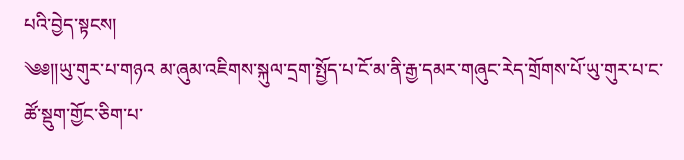པའི་བྱེད་སྟངས།
༄༅།།ཡུ་གུར་པ་གཉའ མ་ཞུམ་འཇིགས་སྐུལ་དྲག་སྤྱོད་པ་ངོ་མ་ནི་རྒྱ་དམར་གཞུང་རེད་གྲོགས་པོ་ཡུ་གུར་པ་ང་ཚོ་སྡུག་གྱོང་ཅིག་པ་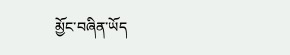མྱོང་བཞིན་ཡོད